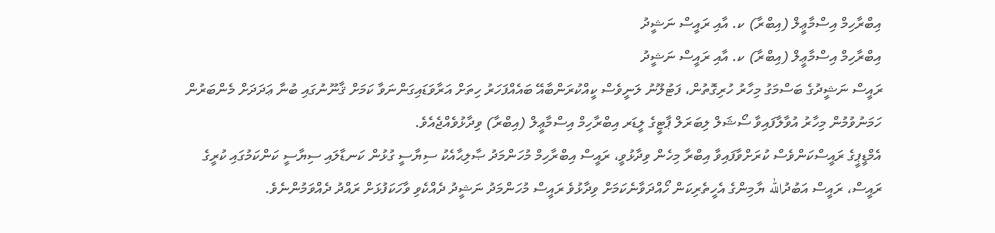އިބްރާހިމް އިސްމާޢީލް (އިބްރާ) ކ. އާއި ރައީސް ނަޝީދު
އިބްރާހިމް އިސްމާޢީލް (އިބްރާ) ކ. އާއި ރައީސް ނަޝީދު
ރައީސް ނަޝީދުގެ ބަސްމަގު މިހާރު ހުރިގޮތުން، ފަޓުލޫނު ލަނީވެސް ކީއްކުރަންބާއޭ ބައެއްފަހަރު ހިތަށް އަރާވަޑައިގަންނަވާ ކަމަށް ޤާނޫނުގައި ބުނާ ޢަދަދަށް މެންބަރުން ހަމަނުވުމުން މިހާރު އުވާލާފައިވާ ސޯޝަލް ލިބަރަލް ޕާޓީގެ ލީޑަރ އިބްރާހިމް އިސްމާޢީލް (އިބްރާ) ވިދާޅުވެއްޖެއެވެ.
އެމްޑީޕީގެ ރައީސްކަންވެސް ކުރަށްވާފައިވާ އިބްރާ މިހެން ވިދާޅުވީ، ރައީސް އިބްރާހިމް މުހަންމަދު ޞާލިޙާއެކު ސިޔާސީ ގުޅުން ކަނޑާލައި ސިޔާސީ ކަންކަމުގައި ކުރީގެ ރައީސް، ރައީސް އަބުދުالله ޔާމިންގެ އެހީތެރިކަން ހޯއްދަވާނެކަމަށް ވިދާޅުވެ ރައީސް މުހަންމަދު ނަޝީދު ދެއްކެވި ވާހަކަފުޅަށް ރައްދު ދެއްވަމުންނެވެ.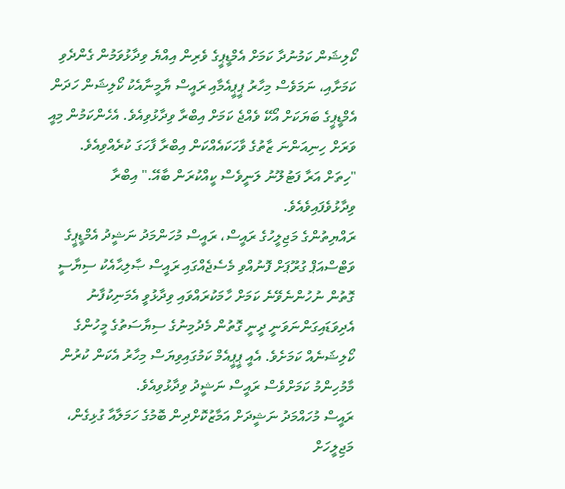ކޯލިޝަން ކަމުނުދާ ކަމަށް އެމްޑީޕީގެ ވެރިން އިއްޔެ ވިދާޅުވަމުން ގެންދެވި ކަމަށާއި، ނަމަވެސް މިހާރު ޕީޕީއެމާއި ރައީސް ޔާމީނާއެކު ކޯލިޝަން ހަދަން އެމްޑީޕީގެ ބަޔަކަށް އޯކޭ ވެއްޖެ ކަމަށް އިބްރާ ވިދާޅުވިއެވެ. އެހެންކަމުން މިއީ ވަރަށް ހިނިއަންނަ ޒާތުގެ ވާހަކައެއްކަން އިބްރާ ފާހަގަ ކުރެއްވިއެވެ.
"ހިތަށް އަރާ ފަޓުލޫނު ލަނީވެސް ކީއްކުރަން ބާއޭ." އިބްރާ ވިދާޅުވެފައިވެއެވެ.
ރައްޔިތުންގެ މަޖިލީހުގެ ރައީސް، ރައީސް މުހަންމަދު ނަޝީދު އެމްޑީޕީގެ ވަޓްސްއަޕް ގުރޫޕަށް ފޮނުއްވި މެސެޖެއްގައި ރައީސް ޞާލިޙާއެކު ސިޔާސީ ގޮތުން ނުހުންނެވޭނެ ކަމަށް ހާމަކުރައްވައި ވިދާޅުވީ އެމަނިކުފާނު އެދިވަޑައިގަންނަވަނީ ދީނީ ގޮތުން މެދުމިނުގެ ސިޔާސަތުގެ މީހުންގެ ކޯލިޝަނެއް ކަމަށެވެ. އެއީ ޕީޕީއެމް ކަމުގައިވިޔަސް މިހާރު އެކަން ކުރުން މާމުހިންމު ކަމަށްވެސް ރައީސް ނަޝީދު ވިދާޅުވިއެވެ.
ރައީސް މުހައްމަދު ނަޝީދަށް އަމާޒުކޮށްދިން ބޮމުގެ ހަމަލާއާ ގުޅިގެން، މަޖިލީހަށް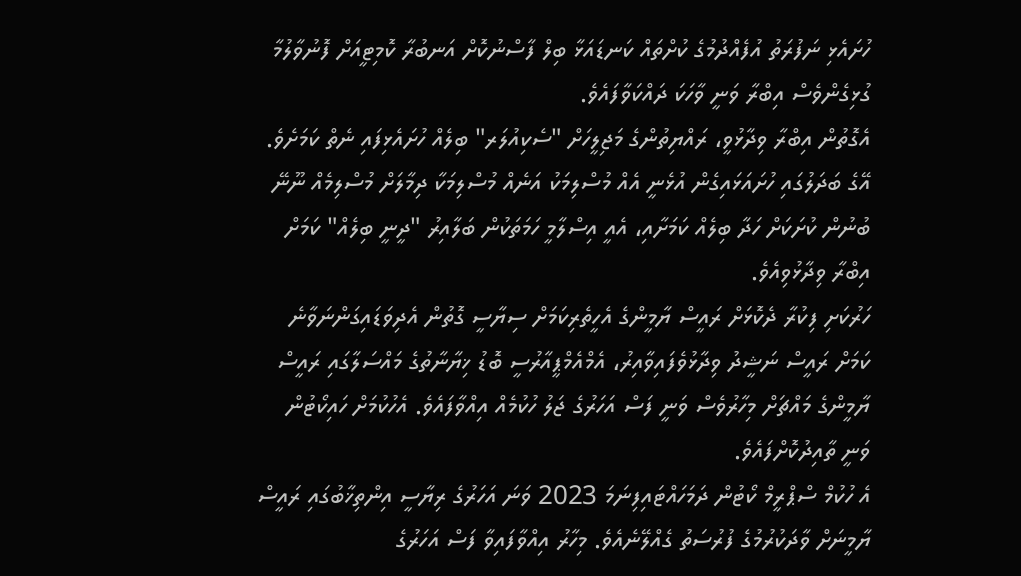ހުށައެޅި ނަފުރަތު އުފެއްދުމުގެ ކުށްތައް ކަނޑައަޅާ ބިލް ފާސްނުކޮށް އަނބުރާ ކޮމިޓީއަށް ފޮނުވާލުމާ ގުޅިގެންވެސް އިބްރާ ވަނީ ވާހަކަ ދައްކަވާފައެވެ.
އެގޮތުން އިބްރާ ވިދާޅުވީ، ރައްޔިތުންގެ މަޖިލީހަށް "ސެކިއުލަރ" ބިލެއް ހުށައެޅިފައި ނެތް ކަމަށެވެ. އޭގެ ބަދަލުގައި ހުށައަޅައިގެން އުޅެނީ އެއް މުސްލިމަކު އަނެއް މުސްލިމަކާ ދިމާލަށް މުސްލިމެއް ނޫނޭ ބުނުން ކުށަކަށް ހަދާ ބިލެއް ކަމަށާއި، އެއީ އިސްލާމީ ހަމަތަކުން ބަލާއިރު "ދީނީ ބިލެއް" ކަމަށް އިބްރާ ވިދާޅުވިއެވެ.
ހަރުކަށި ފިކުރާ ދެކޮޅަށް ރައީސް ޔާމީންގެ އެހީތެރިކަމަށް ސިޔާސީ ގޮތުން އެދިވަޑައިގަންނަވާނެ ކަމަށް ރައީސް ނަޝީދު ވިދާޅުވެފައިވާއިރު، އެމްއެމްޕީއާރުސީ ބޮޑު ޚިޔާނާތުގެ މައްސަލާގައި ރައީސް ޔާމީންގެ މައްޗަށް މިހާރުވެސް ވަނީ ފަސް އަހަރުގެ ޖަލު ހުކުމެއް އިއްވާފައެވެ. އެހުކުމަށް ހައިކޯޓުން ވަނީ ތާއިދުކޮށްފައެވެ.
އެ ހުކުމް ސްޕްރީމް ކޯޓުން ދަމަހައްޓައިފިނަމަ 2023 ވަނަ އަހަރުގެ ރިޔާސީ އިންތިޚާބުގައި ރައީސް ޔާމީނަށް ވާދަކުރުމުގެ ފުރުސަތު ގެއްލޭނެއެވެ. މިހާރު އިއްވާފައިވާ ފަސް އަހަރުގެ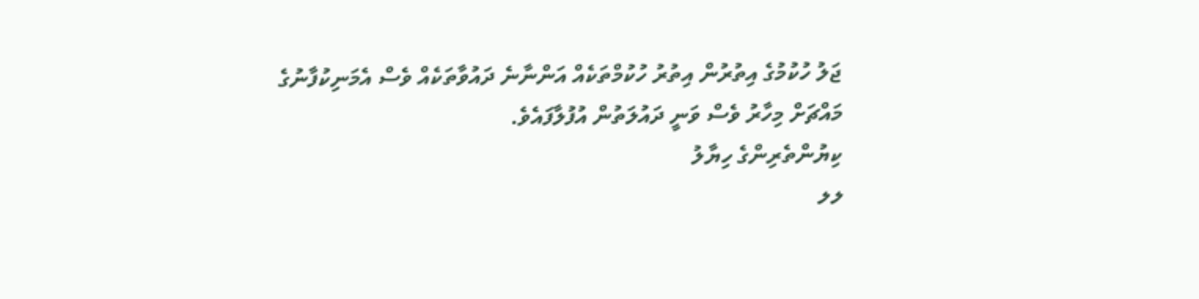ޖަލު ހުކުމުގެ އިތުރުން އިތުރު ހުކުމްތަކެއް އަންނާނެ ދައުވާތަކެއް ވެސް އެމަނިކުފާނުގެ މައްޗަށް މިހާރު ވެސް ވަނީ ދައުލަތުން އުފުލާފައެވެ.
ކިޔުންތެރިންގެ ހިޔާލު
ލލ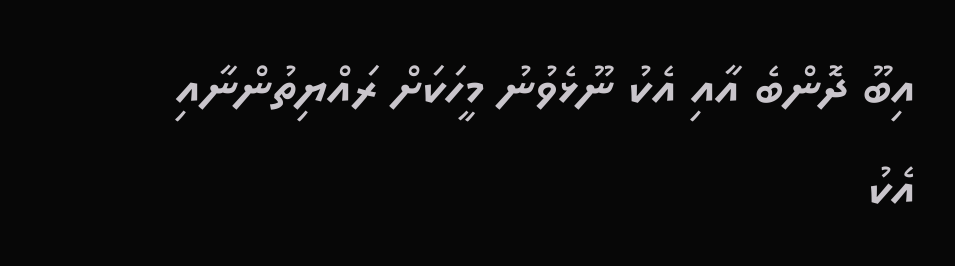އިބޫ ދޮންބެ އާއި އެކު ނޫޅެވުނު މީހަކަށް ރައްޔިތުންނާއި އެކު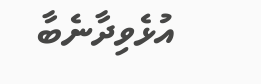އުޅެވިދާނެބާ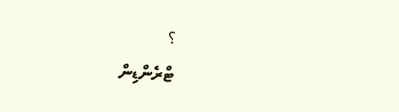؟
ޓްރެންޑިން